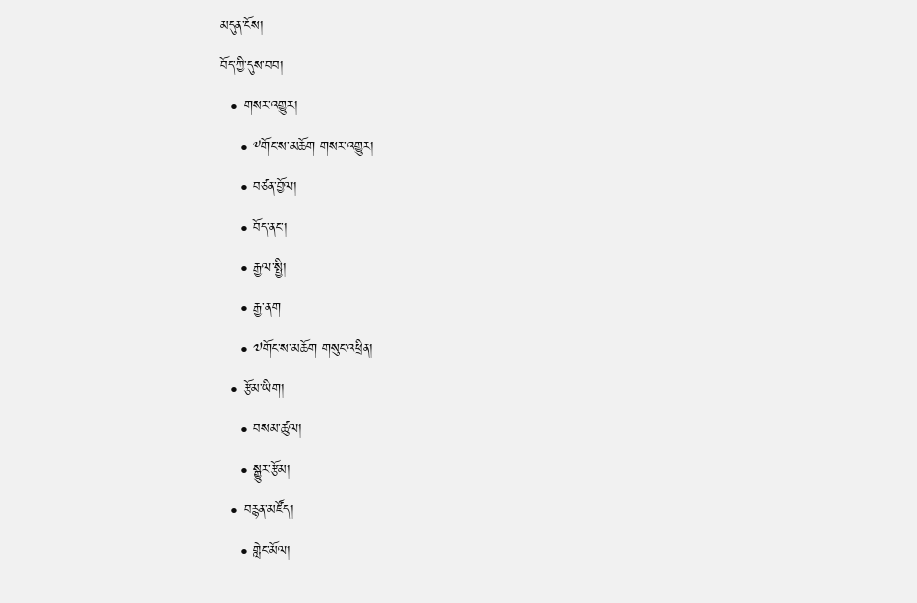མདུན་ངོས།
བོད་ཀྱི་དུས་བབ།
  • གསར་འགྱུར།
    • ༸གོང་ས་མཆོག གསར་འགྱུར།
    • བཙན་བྱོལ།
    • བོད་ནང་།
    • རྒྱལ་སྤྱི།
    • རྒྱ་ནག
    • ༧གོང་ས་མཆོག གསུང་འཕྲིན།
  • རྩོམ་ཡིག།
    • བསམ་ཚུལ།
    • སྒྱུར་རྩོམ།
  • བརྙན་མཛོད།
    • གླེང་མོལ།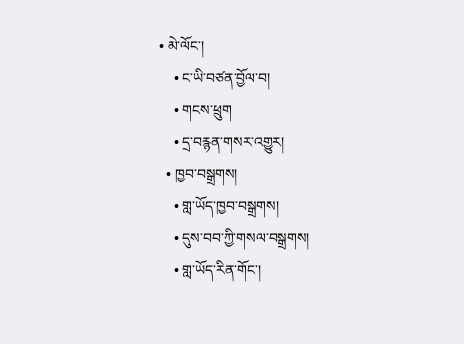• མེ་ལོང་།
    • ང་ཡི་བཙན་བྱོལ་བ།
    • གངས་ཕྲུག
    • དྲ་བརྙན་གསར་འགྱུར།
  • ཁྱབ་བསྒྲགས།
    • གླ་ཡོད་ཁྱབ་བསྒྲགས།
    • དུས་བབ་ཀྱི་གསལ་བསྒྲགས།
    • གླ་ཡོད་རིན་གོང་།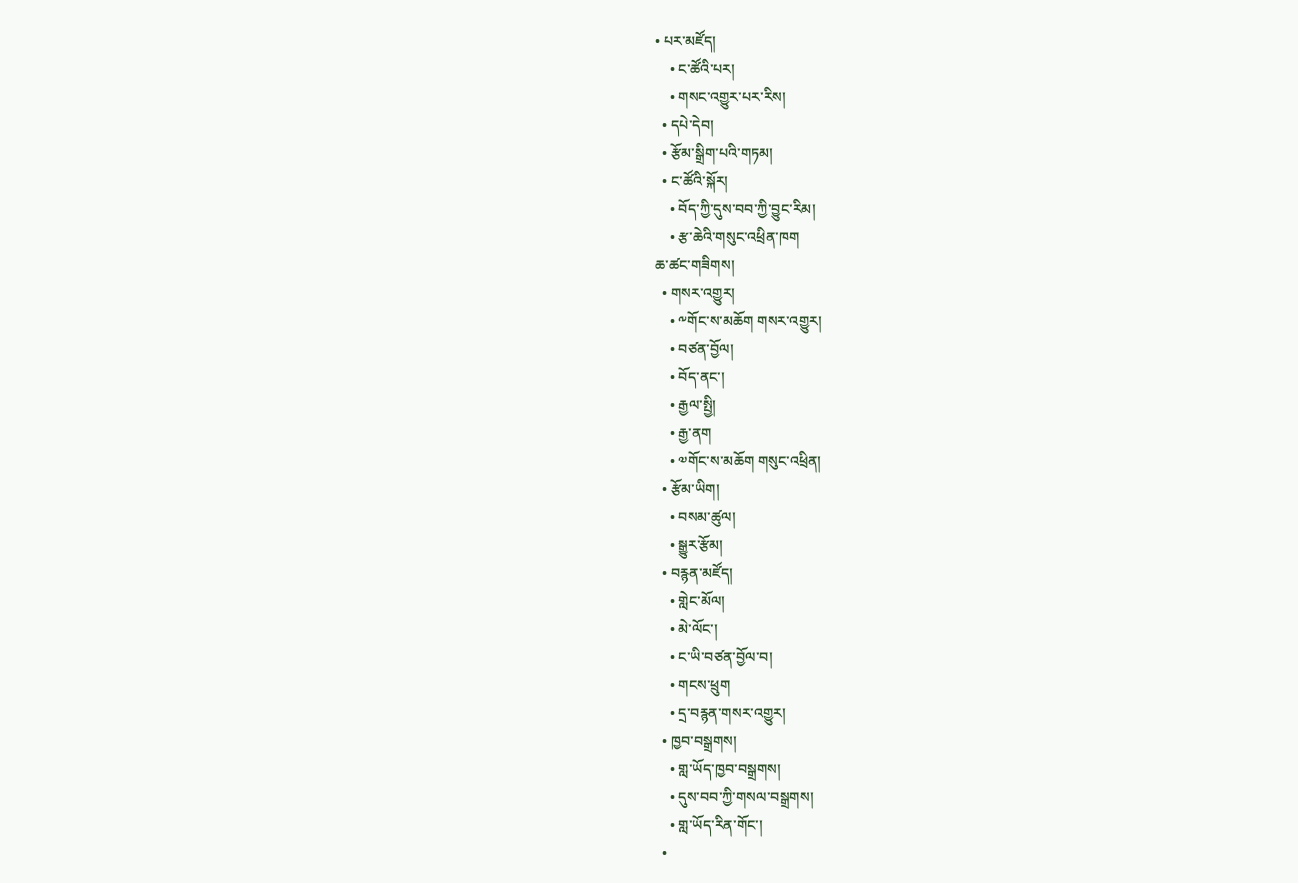• པར་མཛོད།
    • ང་ཚོའི་པར།
    • གསང་འགྱུར་པར་རིས།
  • དཔེ་དེབ།
  • རྩོམ་སྒྲིག་པའི་གཏམ།
  • ང་ཚོའི་སྐོར།
    • བོད་ཀྱི་དུས་བབ་ཀྱི་བྱུང་རིམ།
    • རྩ་ཆེའི་གསུང་འཕྲིན་ཁག
ཆ་ཚང་གཟིགས།
  • གསར་འགྱུར།
    • ༸གོང་ས་མཆོག གསར་འགྱུར།
    • བཙན་བྱོལ།
    • བོད་ནང་།
    • རྒྱལ་སྤྱི།
    • རྒྱ་ནག
    • ༧གོང་ས་མཆོག གསུང་འཕྲིན།
  • རྩོམ་ཡིག།
    • བསམ་ཚུལ།
    • སྒྱུར་རྩོམ།
  • བརྙན་མཛོད།
    • གླེང་མོལ།
    • མེ་ལོང་།
    • ང་ཡི་བཙན་བྱོལ་བ།
    • གངས་ཕྲུག
    • དྲ་བརྙན་གསར་འགྱུར།
  • ཁྱབ་བསྒྲགས།
    • གླ་ཡོད་ཁྱབ་བསྒྲགས།
    • དུས་བབ་ཀྱི་གསལ་བསྒྲགས།
    • གླ་ཡོད་རིན་གོང་།
  •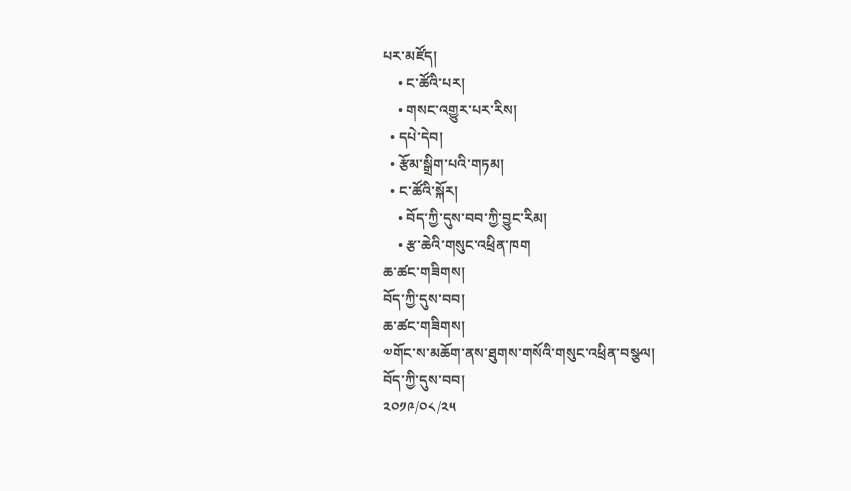པར་མཛོད།
    • ང་ཚོའི་པར།
    • གསང་འགྱུར་པར་རིས།
  • དཔེ་དེབ།
  • རྩོམ་སྒྲིག་པའི་གཏམ།
  • ང་ཚོའི་སྐོར།
    • བོད་ཀྱི་དུས་བབ་ཀྱི་བྱུང་རིམ།
    • རྩ་ཆེའི་གསུང་འཕྲིན་ཁག
ཆ་ཚང་གཟིགས།
བོད་ཀྱི་དུས་བབ།
ཆ་ཚང་གཟིགས།
༧གོང་ས་མཆོག་ནས་ཐུགས་གསོའི་གསུང་འཕྲིན་བསྩལ།
བོད་ཀྱི་དུས་བབ།
༢༠༡༩/༠༨/༢༥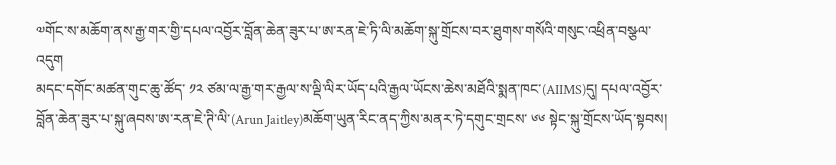༧གོང་ས་མཆོག་ནས་རྒྱ་གར་གྱི་དཔལ་འབྱོར་བློན་ཆེན་ཟུར་པ་ཨ་རན་ཇེ་ཏི་ལི་མཆོག་སྐུ་གྲོངས་བར་ཐུགས་གསོའི་གསུང་འཕྲིན་བསྩལ་འདུག
མདང་དགོང་མཚན་གུང་ཆུ་ཚོད་ ༡༢ ཙམ་ལ་རྒྱ་གར་རྒྱལ་ས་ལྡི་ལིར་ཡོད་པའི་རྒྱལ་ཡོངས་ཆེས་མཐོའི་སྨན་ཁང་(AIIMS)དུ། དཔལ་འབྱོར་བློན་ཆེན་ཟུར་པ་སྐུ་ཞབས་ཨ་རན་ཇེ་ཊི་ལི་(Arun Jaitley)མཆོག་ཡུན་རིང་ནད་ཀྱིས་མནར་ཏེ་དགུང་གྲངས་ ༦༦ སྟེང་སྐུ་གྲོངས་ཡོད་སྟབས།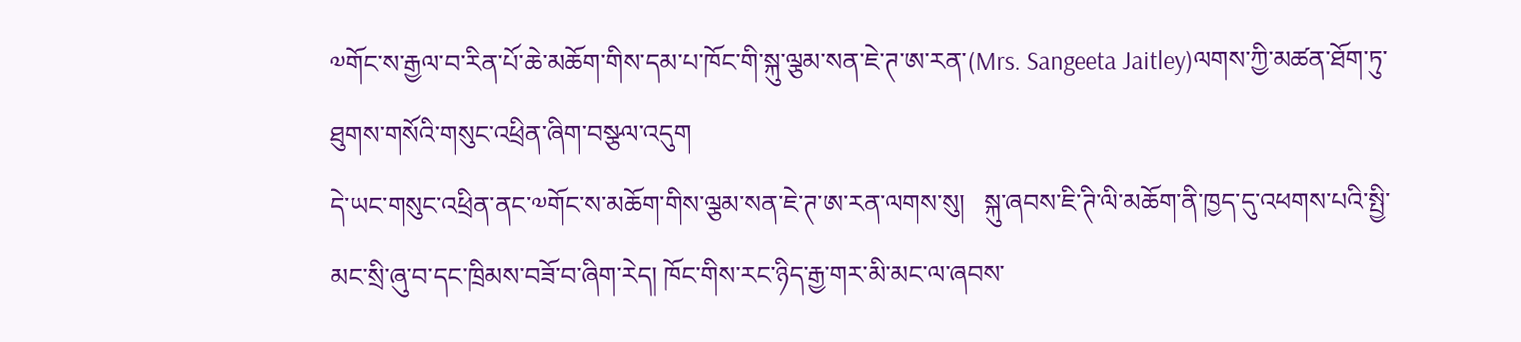༧གོང་ས་རྒྱལ་བ་རིན་པོ་ཆེ་མཆོག་གིས་དམ་པ་ཁོང་གི་སྐུ་ལྕམ་སན་ཇེ་ཊ་ཨ་རན་(Mrs. Sangeeta Jaitley)ལགས་ཀྱི་མཚན་ཐོག་ཏུ་ཐུགས་གསོའི་གསུང་འཕྲིན་ཞིག་བསྩལ་འདུག
དེ་ཡང་གསུང་འཕྲིན་ནང་༧གོང་ས་མཆོག་གིས་ལྕམ་སན་ཇེ་ཊ་ཨ་རན་ལགས་སུ།   སྐུ་ཞབས་ཇི་ཊི་ལི་མཆོག་ནི་ཁྱད་དུ་འཕགས་པའི་སྤྱི་མང་སྲི་ཞུ་བ་དང་ཁྲིམས་བཟོ་བ་ཞིག་རེད། ཁོང་གིས་རང་ཉིད་རྒྱ་གར་མི་མང་ལ་ཞབས་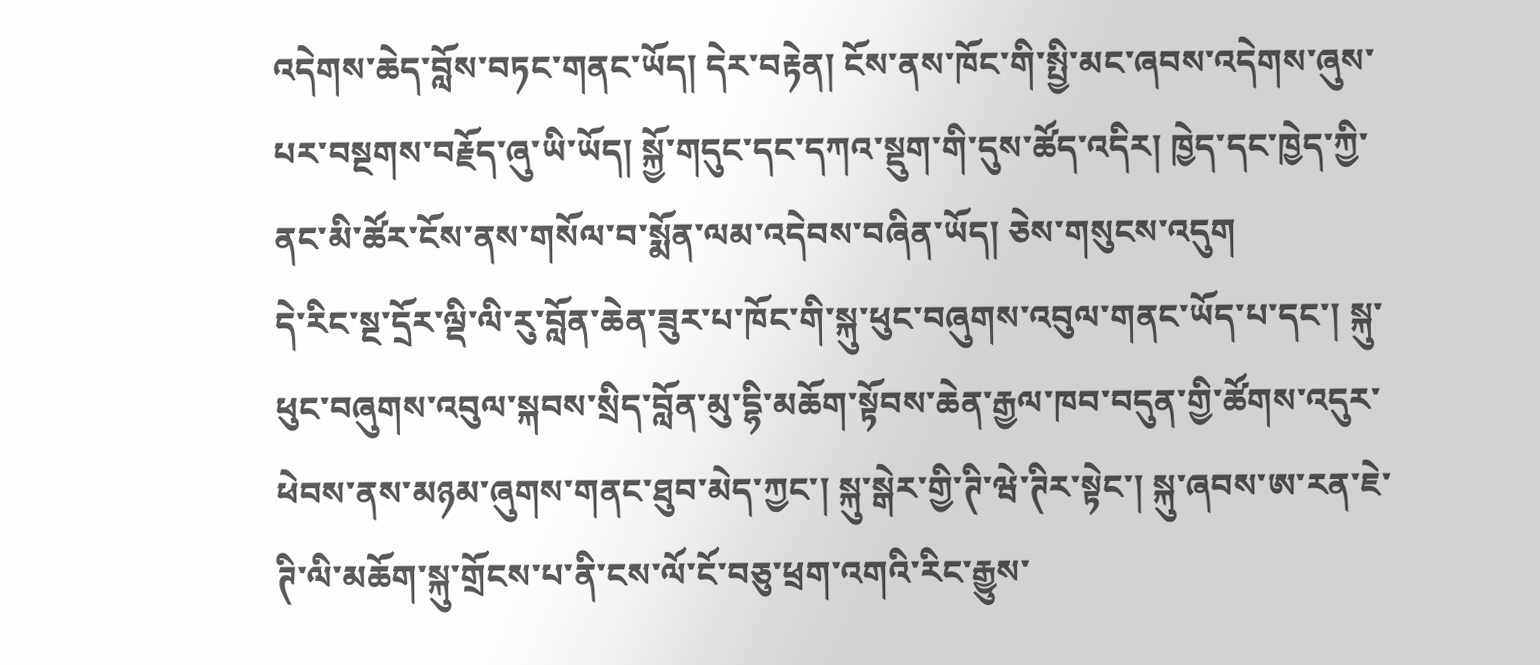འདེགས་ཆེད་བློས་བཏང་གནང་ཡོད། དེར་བརྟེན། ངོས་ནས་ཁོང་གི་སྤྱི་མང་ཞབས་འདེགས་ཞུས་པར་བསྔགས་བརྗོད་ཞུ་ཡི་ཡོད། སྐྱོ་གདུང་དང་དཀའ་སྡུག་གི་དུས་ཚོད་འདིར། ཁྱེད་དང་ཁྱེད་ཀྱི་ནང་མི་ཚོར་ངོས་ནས་གསོལ་བ་སྨོན་ལམ་འདེབས་བཞིན་ཡོད། ཅེས་གསུངས་འདུག
དེ་རིང་སྔ་དྲོར་ལྡི་ལི་རུ་བློན་ཆེན་ཟུར་པ་ཁོང་གི་སྐུ་ཕུང་བཞུགས་འབུལ་གནང་ཡོད་པ་དང་། སྐུ་ཕུང་བཞུགས་འབུལ་སྐབས་སྲིད་བློན་མུ་དྷི་མཆོག་སྟོབས་ཆེན་རྒྱལ་ཁབ་བདུན་གྱི་ཚོགས་འདུར་ཕེབས་ནས་མཉམ་ཞུགས་གནང་ཐུབ་མེད་ཀྱང་། སྐུ་སྒེར་གྱི་ཊི་ཝེ་ཊིར་སྟེང་། སྐུ་ཞབས་ཨ་རན་ཇེ་ཊི་ལི་མཆོག་སྐུ་གྲོངས་པ་ནི་ངས་ལོ་ངོ་བཅུ་ཕྲག་འགའི་རིང་རྒྱུས་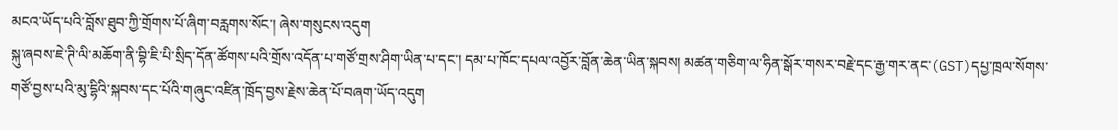མངའ་ཡོད་པའི་བློས་ཐུབ་ཀྱི་གྲོགས་པོ་ཞིག་བརླགས་སོང་། ཞེས་གསུངས་འདུག
སྐུ་ཞབས་ཇེ་ཊི་ལི་མཆོག་ནི་བྷི་ཇི་པི་སྲིད་དོན་ཚོགས་པའི་གྲོས་འདོན་པ་གཙོ་གྲས་ཤིག་ཡིན་པ་དང་། དམ་པ་ཁོང་དཔལ་འབྱོར་བློན་ཆེན་ཡིན་སྐབས། མཚན་གཅིག་ལ་ཧིན་སྒོར་གསར་བརྗེ་དང་རྒྱ་གར་ནང་(GST)དཔྱ་ཁྲལ་སོགས་གཙོ་བྱས་པའི་མུ་དྷིའི་སྐབས་དང་པོའི་གཞུང་འཛིན་ཁྲོད་བྱས་རྗེས་ཆེན་པོ་བཞག་ཡོད་འདུག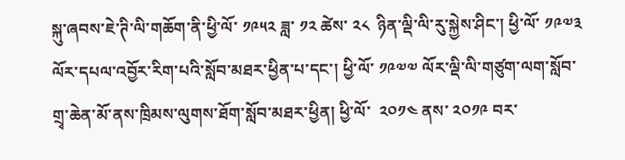སྐུ་ཞབས་ཇེ་ཊི་ལི་གཆོག་ནི་ཕྱི་ལོ་ ༡༩༥༢ ཟླ་ ༡༢ ཚེས་ ༢༨  ཉིན་ལྡི་ལི་རུ་སྐྱེས་ཤིང་། ཕྱི་ལོ་ ༡༩༧༣ ལོར་དཔལ་འབྱོར་རིག་པའི་སློབ་མཐར་ཕྱིན་པ་དང་། ཕྱི་ལོ་ ༡༩༧༧ ལོར་ལྡི་ལི་གཙུག་ལག་སློབ་གྲྭ་ཆེན་མོ་ནས་ཁྲིམས་ལུགས་ཐོག་སློབ་མཐར་ཕྱིན། ཕྱི་ལོ་  ༢༠༡༤ ནས་ ༢༠༡༩ བར་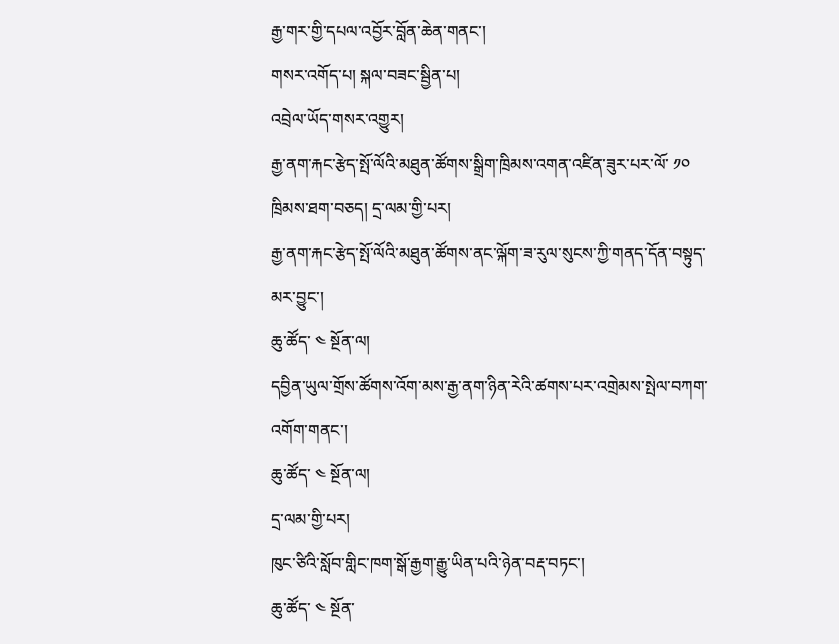རྒྱ་གར་གྱི་དཔལ་འབྱོར་བློན་ཆེན་གནང་།
གསར་འགོད་པ། སྐལ་བཟང་སྦྱིན་པ།
འབྲེལ་ཡོད་གསར་འགྱུར།
རྒྱ་ནག་རྐང་རྩེད་སྤོ་ལོའི་མཐུན་ཚོགས་སྒྲིག་ཁྲིམས་འགན་འཛིན་ཟུར་པར་ལོ་ ༡༠ ཁྲིམས་ཐག་བཅད། དྲ་ལམ་གྱི་པར།
རྒྱ་ནག་རྐང་རྩེད་སྤོ་ལོའི་མཐུན་ཚོགས་ནང་ལྐོག་ཟ་རུལ་སུངས་ཀྱི་གནད་དོན་བསྟུད་མར་བྱུང་།
ཆུ་ཚོད་ ༤ སྔོན་ལ།
དབྱིན་ཡུལ་གྲོས་ཚོགས་འོག་མས་རྒྱ་ནག་ཉིན་རེའི་ཚགས་པར་འགྲེམས་སྤེལ་བཀག་འགོག་གནང་།
ཆུ་ཚོད་ ༤ སྔོན་ལ།
དྲ་ལམ་གྱི་པར།
ཁུང་ཙིའི་སློབ་གླིང་ཁག་སྒོ་རྒྱག་རྒྱུ་ཡིན་པའི་ཉེན་བརྡ་བཏང་།
ཆུ་ཚོད་ ༤ སྔོན་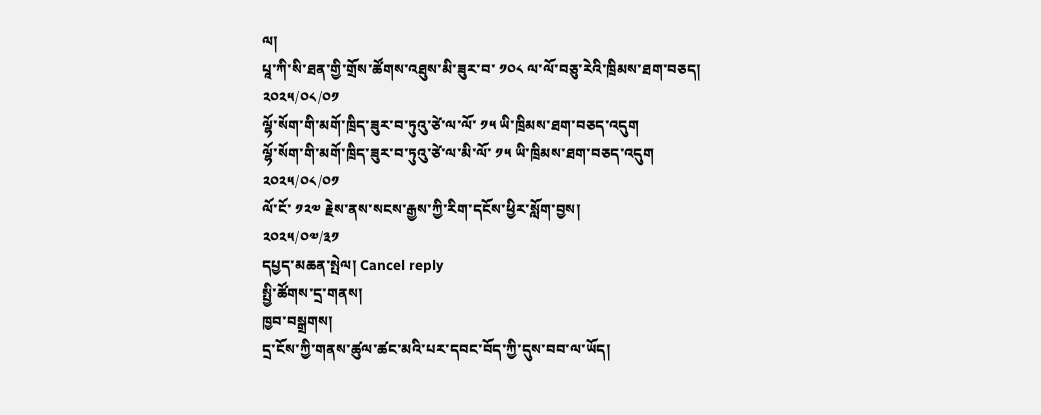ལ།
པཱ་ཀི་སི་ཐན་གྱི་གྲོས་ཚོགས་འཐུས་མི་ཟུར་བ་ ༡༠༨ ལ་ལོ་བཅུ་རེའི་ཁྲིམས་ཐག་བཅད།
༢༠༢༥/༠༨/༠༡
ལྷོ་སོག་གི་མགོ་ཁྲིད་ཟུར་བ་ཏུའུ་ཙེ་ལ་ལོ་ ༡༥ ཡི་ཁྲིམས་ཐག་བཅད་འདུག
ལྷོ་སོག་གི་མགོ་ཁྲིད་ཟུར་བ་ཏུའུ་ཙེ་ལ་མི་ལོ་ ༡༥ ཡི་ཁྲིམས་ཐག་བཅད་འདུག
༢༠༢༥/༠༨/༠༡
ལོ་ངོ་ ༡༢༧ རྗེས་ནས་སངས་རྒྱས་ཀྱི་རིག་དངོས་ཕྱིར་སློག་བྱས།
༢༠༢༥/༠༧/༣༡
དཔྱད་མཆན་སྤེལ། Cancel reply
སྤྱི་ཚོགས་དྲ་གནས།
ཁྱབ་བསྒྲགས།
དྲ་ངོས་ཀྱི་གནས་ཚུལ་ཚང་མའི་པར་དབང་བོད་ཀྱི་དུས་བབ་ལ་ཡོད།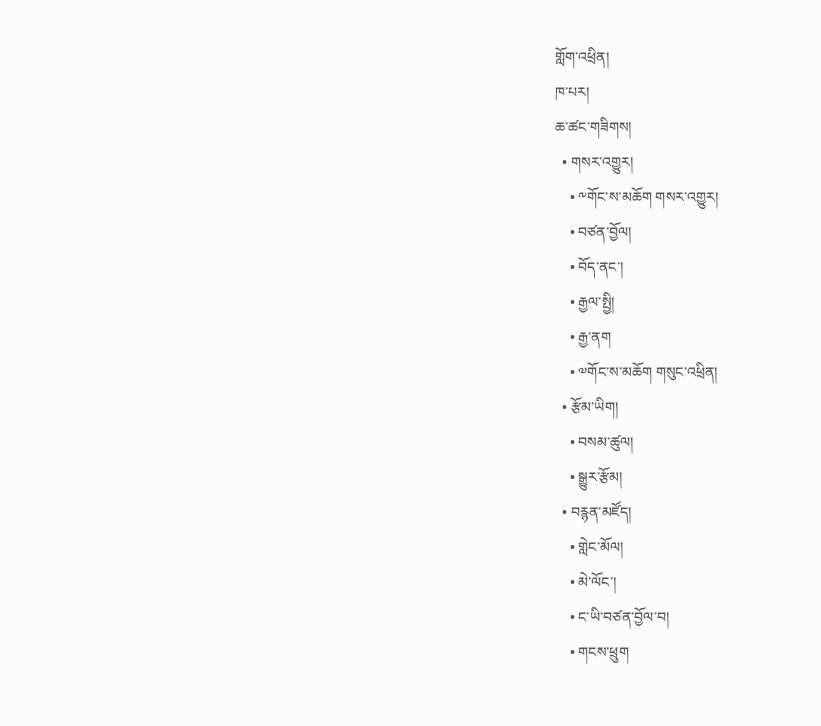གློག་འཕྲིན།
ཁ་པར།
ཆ་ཚང་གཟིགས།
  • གསར་འགྱུར།
    • ༸གོང་ས་མཆོག གསར་འགྱུར།
    • བཙན་བྱོལ།
    • བོད་ནང་།
    • རྒྱལ་སྤྱི།
    • རྒྱ་ནག
    • ༧གོང་ས་མཆོག གསུང་འཕྲིན།
  • རྩོམ་ཡིག།
    • བསམ་ཚུལ།
    • སྒྱུར་རྩོམ།
  • བརྙན་མཛོད།
    • གླེང་མོལ།
    • མེ་ལོང་།
    • ང་ཡི་བཙན་བྱོལ་བ།
    • གངས་ཕྲུག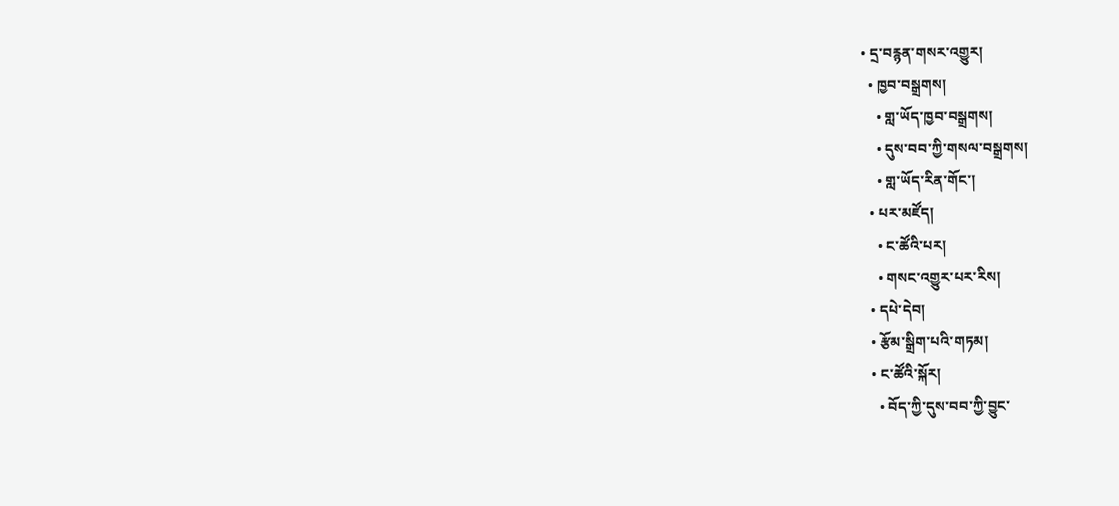• དྲ་བརྙན་གསར་འགྱུར།
  • ཁྱབ་བསྒྲགས།
    • གླ་ཡོད་ཁྱབ་བསྒྲགས།
    • དུས་བབ་ཀྱི་གསལ་བསྒྲགས།
    • གླ་ཡོད་རིན་གོང་།
  • པར་མཛོད།
    • ང་ཚོའི་པར།
    • གསང་འགྱུར་པར་རིས།
  • དཔེ་དེབ།
  • རྩོམ་སྒྲིག་པའི་གཏམ།
  • ང་ཚོའི་སྐོར།
    • བོད་ཀྱི་དུས་བབ་ཀྱི་བྱུང་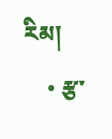རིམ།
    • རྩ་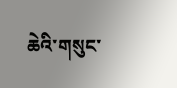ཆེའི་གསུང་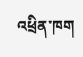འཕྲིན་ཁག